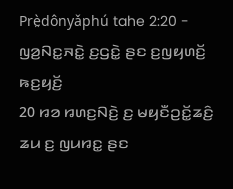Prè̤dônyǎphú tahe 2:20 - ꤜꤤ꤬ꤡꤢ꤭ꤏꤢꤧ꤭ ꤢ꤬ꤞꤢꤧ꤭ ꤔꤢ ꤢ꤬ꤜꤟꤛꤢꤩ꤬ ꤒꤢ꤬ꤟꤢꤩ꤬
20 ꤙꤤ ꤙꤛꤢ꤬ꤡꤢꤧ꤬ ꤢ꤬ ꤗꤟꤢꤪꤑꤢꤩ꤭ꤘꤢꤨ꤬ ꤘꤣ ꤢ꤬ ꤜꤣꤙꤢ꤭ ꤔꤢ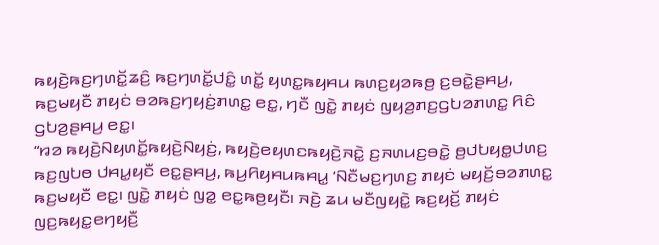ꤒꤟꤢꤧ꤬ꤒꤢ꤬ꤚꤛꤢꤩ꤭ꤘꤢꤨ꤬ ꤒꤢ꤬ꤚꤛꤢꤩ꤭ꤓꤢꤨ꤭ ꤛꤢꤩ꤭ ꤟꤛꤢ꤭ꤒꤟꤌꤣ ꤒꤛꤢ꤬ꤟꤤꤒꤥ꤬ ꤢ꤬ꤋꤢꤧ꤭ꤔꤌꤣ꤬, ꤒꤢ꤬ꤗꤟꤢꤪ ꤊꤟꤢꤦ ꤋꤤꤒꤢ꤬ꤚꤟꤢꤦ꤬ꤊꤛꤢ꤭ ꤕꤢ꤭, ꤚꤢꤪ ꤜꤢꤧ꤭ ꤊꤟꤢꤦ ꤜꤟꤤ꤬ꤊꤢ꤬ꤞꤝꤤꤊꤛꤢ꤭ ꤖꤢꤨ ꤞꤝꤤ꤬ꤔꤌꤣ꤬ ꤕꤢ꤭꤯
“ꤙꤤ ꤒꤟꤢꤧ꤬ꤡꤟꤛꤢꤩ꤭ꤒꤟꤢꤧ꤬ꤡꤟꤢꤦ꤬, ꤒꤟꤢꤧ꤬ꤕꤟꤛꤢꤒꤟꤢꤧ꤬ꤏꤢꤧ꤭ ꤢ꤬ꤏꤛꤣꤢ꤬ꤋꤢꤧ꤭ ꤥ꤬ꤓꤝꤟꤥ꤭ꤓꤛꤢ꤬ ꤒꤢ꤬ꤜꤝꤥ ꤓꤌꤣ꤭ꤟꤢꤪ ꤕꤢ꤭ꤔꤌꤣ꤬, ꤒꤣ꤬ꤖꤟꤌꤣꤒꤌꤣ꤭ ‘ꤡꤢꤪꤗꤢ꤬ꤚꤛꤢ꤬ ꤊꤟꤢꤦ ꤗꤟꤢꤩ꤬ꤋꤤꤊꤛꤢ꤭ ꤒꤢ꤬ꤗꤟꤢꤪ ꤕꤢ꤭꤯ ꤜꤢꤧ꤭ ꤊꤟꤢꤦ ꤜꤤ꤭ ꤕꤢ꤭ꤒꤥ꤬ꤟꤢꤪ꤯ ꤏꤢꤧ꤬ ꤘꤣ ꤗꤢꤪꤜꤟꤢꤧ꤭ ꤒꤢ꤬ꤟꤢꤩ꤬ ꤊꤟꤢꤦ ꤜꤢ꤬ꤒꤟꤢ꤭ꤕꤚꤟꤢꤪ꤬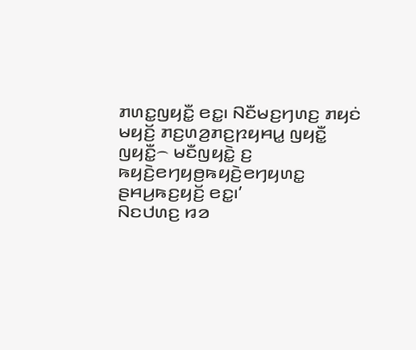ꤊꤛꤢ꤭ꤜꤟꤢꤪ꤭ ꤕꤢ꤭꤯ ꤡꤢꤪꤗꤢ꤬ꤚꤛꤢ꤬ ꤊꤟꤢꤦ ꤗꤟꤢꤩ꤬ ꤊꤢ꤬ꤛꤤ꤬ꤊꤢ꤬ꤐꤟꤌꤣ꤭ ꤜꤟꤢꤪ꤭ ꤜꤟꤢꤪ꤭꤮ ꤗꤢꤪꤜꤟꤢꤧ꤭ ꤢ꤬ ꤒꤟꤢꤧ꤬ꤕꤚꤟꤥ꤬ꤒꤟꤢꤧ꤬ꤕꤚꤟꤛꤢ꤭ ꤔꤌꤣ꤬ꤒꤢ꤬ꤟꤢꤩ꤬ ꤕꤢ꤭꤯’
ꤡꤢꤓꤛꤢ꤬ ꤙꤤ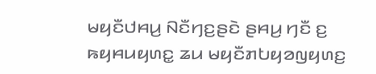ꤗꤟꤢꤪꤓꤌꤣ꤬ ꤡꤢꤪꤚꤢ꤬ꤔꤢꤧ ꤔꤌꤣ꤬ ꤚꤢꤪ ꤢ꤬ ꤒꤟꤌꤣꤟꤛꤢ꤭ ꤘꤣ ꤗꤟꤢꤪꤊꤝꤟꤤꤜꤟꤛꤢ꤬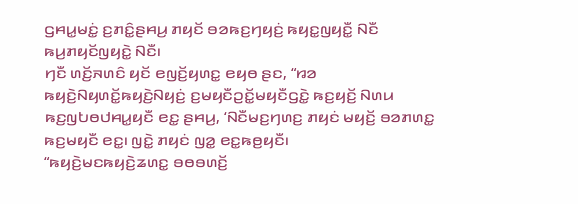ꤞꤌꤣ꤭ꤗꤢꤦ꤭ ꤢ꤬ꤊꤢꤨ꤭ꤔꤌꤣ꤬ ꤊꤟꤢꤩ ꤋꤤꤒꤢ꤬ꤚꤟꤢꤦ꤬ ꤒꤟꤢ꤭ꤜꤟꤢꤪ꤭ ꤡꤢꤪ ꤒꤣ꤬ꤊꤟꤢꤩꤜꤟꤢꤧ꤭ ꤡꤢꤪ꤯
ꤚꤢꤪ ꤛꤢꤩ꤬ꤏꤛꤢꤨ ꤟꤢꤩ ꤕꤜꤢꤩ꤬ꤟꤛꤢ꤭ ꤕꤟꤥ ꤔꤢ, “ꤙꤤ ꤒꤟꤢꤧ꤬ꤡꤟꤛꤢꤩ꤭ꤒꤟꤢꤧ꤬ꤡꤟꤢꤦ꤬ ꤢ꤬ꤗꤟꤢꤪꤑꤢꤩ꤭ꤗꤟꤢꤪꤞꤢꤧ꤭ ꤒꤢ꤬ꤟꤢꤩ꤬ ꤡꤛꤣ ꤒꤢ꤬ꤜꤝꤥꤓꤌꤣ꤭ꤟꤢꤪ ꤕꤢ꤭ ꤔꤌꤣ꤬, ‘ꤡꤢꤪꤗꤢ꤬ꤚꤛꤢ꤬ ꤊꤟꤢꤦ ꤗꤟꤢꤩ꤬ ꤋꤤꤊꤛꤢ꤭ ꤒꤢ꤬ꤗꤟꤢꤪ ꤕꤢ꤭꤯ ꤜꤢꤧ꤭ ꤊꤟꤢꤦ ꤜꤤ꤭ ꤕꤢ꤭ꤒꤥ꤬ꤟꤢꤪ꤯
“ꤒꤟꤢꤧ꤬ꤗꤢꤒꤟꤢꤧ꤬ꤘꤛꤢ꤭ ꤋꤥꤋꤛꤢꤩ꤬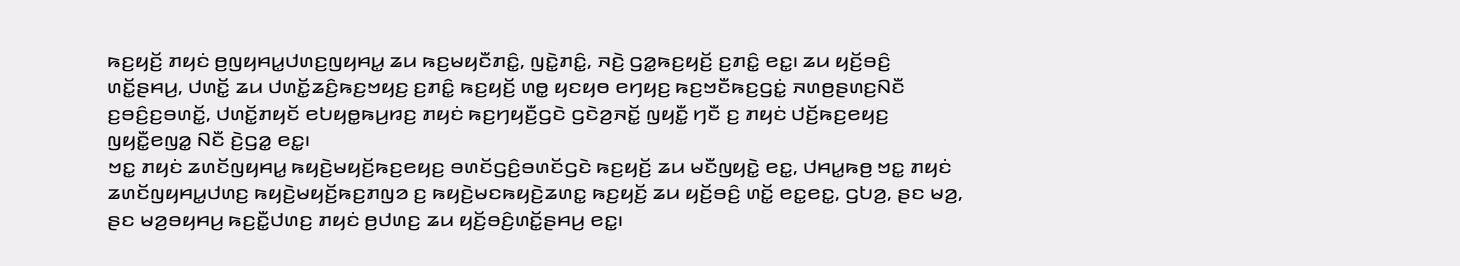ꤒꤢ꤬ꤟꤢꤩ꤬ ꤊꤟꤢꤦ ꤥ꤬ꤜꤟꤌꤣ꤭ꤓꤛꤢ꤬ꤜꤟꤌꤣ꤭ ꤘꤣ ꤒꤢ꤬ꤗꤟꤢꤪꤊꤢꤨ꤭, ꤜꤢꤧ꤭ꤊꤢꤨ꤭, ꤏꤢꤧ꤬ ꤞꤤ꤭ꤒꤢ꤬ꤟꤢꤩ꤬ ꤢ꤬ꤊꤢꤨ꤭ ꤕꤢ꤭꤯ ꤘꤣ ꤟꤢꤩ꤬ꤋꤢꤨ꤬ ꤛꤢꤩ꤭ꤔꤌꤣ꤬, ꤓꤛꤢꤩ꤭ ꤘꤣ ꤓꤛꤢꤩ꤭ꤘꤢꤨ꤬ꤒꤢ꤬ꤠꤟꤢ꤬ ꤢ꤬ꤊꤢꤨ꤭ ꤒꤢ꤬ꤟꤢꤩ꤬ ꤛꤥ꤭ ꤟꤢꤟꤥ ꤕꤚꤟꤢ꤬ ꤒꤢ꤬ꤠꤢꤪꤒꤢ꤬ꤞꤢꤦ꤭ ꤏꤛꤥ꤬ꤔꤛꤢ꤬ꤡꤢꤪ ꤢ꤬ꤋꤢꤨ꤬ꤢ꤬ꤋꤛꤢꤩ꤭, ꤓꤛꤢꤩ꤭ꤊꤟꤢꤩ ꤕꤝꤟꤥ꤭ꤒꤣ꤬ꤙꤢ꤬ ꤊꤟꤢꤦ ꤒꤢ꤬ꤚꤟꤢꤪ꤬ꤞꤢꤧ ꤞꤢꤧꤤ꤬ꤏꤢꤩ꤭ ꤜꤟꤢꤪ꤭ ꤚꤢꤪ ꤢ꤬ ꤊꤟꤢꤦ ꤓꤢꤩ꤬ꤒꤢ꤬ꤕꤟꤢ꤬ ꤜꤟꤢꤪ꤭ꤕꤜꤤ꤭ ꤡꤢꤪ ꤢꤧ꤬ꤞꤤ꤭ ꤕꤢ꤭꤯
ꤠꤢ꤭ ꤊꤟꤢꤦ ꤘꤛꤢꤩꤜꤟꤌꤣ꤭ ꤒꤟꤢꤧ꤬ꤗꤟꤢꤩ꤬ꤒꤢ꤬ꤕꤟꤢ꤬ ꤋꤛꤢꤩꤞꤢꤨ꤬ꤋꤛꤢꤩꤞꤢꤧ ꤒꤢ꤬ꤟꤢꤩ꤬ ꤘꤣ ꤗꤢꤪꤜꤟꤢꤧ꤭ ꤕꤢ꤭, ꤓꤌꤣ꤭ꤒꤥ꤬ ꤠꤢ꤭ ꤊꤟꤢꤦ ꤘꤛꤢꤩꤜꤟꤌꤣ꤭ꤓꤛꤢ꤬ ꤒꤟꤢꤧ꤬ꤗꤟꤢꤩ꤬ꤒꤢ꤬ꤊꤜꤤ ꤢ꤬ ꤒꤟꤢꤧ꤬ꤗꤢꤒꤟꤢꤧ꤬ꤘꤛꤢ꤭ ꤒꤢ꤬ꤟꤢꤩ꤬ ꤘꤣ ꤟꤢꤩ꤬ꤋꤢꤨ꤬ ꤛꤢꤩ꤭ ꤕꤢ꤭ꤕꤢ꤭, ꤞꤝꤤ꤬, ꤔꤢ ꤗꤤ꤬, ꤔꤢ ꤗꤤ꤬ꤋꤟꤌꤣ꤬ ꤒꤢ꤬ꤢꤪ꤭ꤓꤛꤢ꤬ ꤊꤟꤢꤦ ꤥ꤬ꤓꤛꤢ꤬ ꤘꤣ ꤟꤢꤩ꤬ꤋꤢꤨ꤬ꤛꤢꤩ꤭ꤔꤌꤣ꤬ ꤕꤢ꤭꤯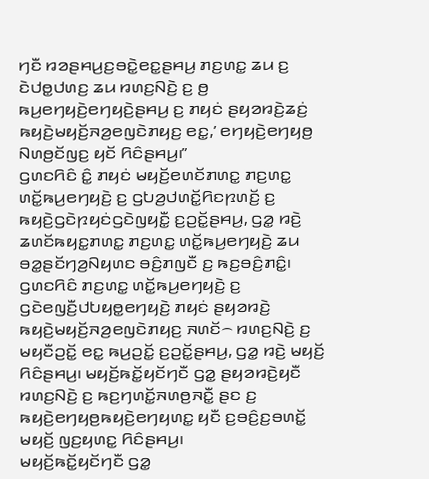ꤚꤢꤪ ꤙꤤꤔꤌꤣ꤬ꤢ꤬ꤋꤢꤧ꤭ꤕꤢ꤭ꤔꤌꤣ꤬ ꤊꤢ꤬ꤛꤢ꤭ ꤘꤣ ꤢ꤬ ꤢꤧꤓꤥ꤭ꤓꤛꤢ꤬ ꤘꤣ ꤙꤛꤢ꤬ꤡꤢꤧ꤬ ꤢ꤬ ꤥ꤬ ꤒꤣ꤬ꤕꤚꤟꤢꤧ꤬ꤕꤚꤟꤢꤧ꤬ꤔꤌꤣ꤬ ꤢ꤬ ꤊꤟꤢꤦ ꤔꤟꤤꤙꤢꤧ꤬ꤘꤢꤦ꤬ ꤒꤟꤢꤧ꤬ꤗꤟꤢꤩ꤬ꤏꤤ꤬ꤕꤜꤢꤧꤊꤟꤢ꤬ ꤕꤢ꤭,’ ꤕꤚꤟꤢꤧ꤬ꤕꤚꤟꤥ꤬ ꤡꤛꤥ꤬ꤢꤩꤜꤢ꤬ ꤟꤢꤩ ꤖꤢꤨꤔꤌꤣ꤬꤯”
ꤞꤛꤢꤖꤢꤨ ꤢꤨ꤭ ꤊꤟꤢꤦ ꤗꤟꤢꤩ꤬ꤕꤛꤢꤩꤊꤛꤢ꤭ ꤊꤢ꤬ꤛꤢ꤭ ꤛꤢꤩ꤭ꤒꤣ꤬ꤕꤚꤟꤢꤧ꤬ ꤢ꤬ ꤞꤝꤤ꤬ꤓꤛꤢꤩ꤭ꤖꤢꤐꤛꤢꤩ꤬ ꤢ꤬ ꤒꤟꤢꤧ꤬ꤞꤢꤧꤐꤟꤢꤦꤞꤢꤧꤜꤟꤢꤪ꤭ ꤢ꤬ꤑꤢꤩ꤭ꤔꤌꤣ꤬, ꤞꤤ꤭ ꤙꤢꤧ꤬ ꤘꤛꤢꤩꤒꤟꤢ꤭ꤊꤛꤢ꤭ ꤊꤢ꤬ꤛꤢ꤭ ꤛꤢꤩ꤭ꤒꤣ꤬ꤕꤚꤟꤢꤧ꤬ ꤘꤣ ꤋꤤ꤭ꤔꤢꤩꤚꤤ꤬ꤡꤟꤛꤢ ꤋꤢꤨ꤬ꤊꤜꤢꤪ ꤢ꤬ ꤒꤢ꤬ꤋꤢꤨ꤬ꤊꤢꤨ꤭꤯ ꤞꤛꤢꤖꤢꤨ ꤊꤢ꤬ꤛꤢ꤭ ꤛꤢꤩ꤭ꤒꤣ꤬ꤕꤚꤟꤢꤧ꤬ ꤢ꤬ ꤞꤢꤧꤕꤜꤢꤪ꤬ꤓꤝꤟꤥ꤭ꤕꤚꤟꤢꤧ꤬ ꤊꤟꤢꤦ ꤔꤟꤤꤙꤢꤧ꤬ ꤒꤟꤢꤧ꤬ꤗꤟꤢꤩ꤬ꤏꤤ꤬ꤕꤜꤢꤧꤊꤟꤢ꤬ ꤏꤛꤢꤩ꤮ ꤙꤛꤢ꤬ꤡꤢꤧ꤬ ꤢ꤬ ꤗꤟꤢꤪꤑꤢꤩ꤭ ꤕꤢ꤭ ꤒꤣ꤬ꤑꤢꤩ꤭ ꤢ꤬ꤑꤢꤩ꤭ꤔꤌꤣ꤬, ꤞꤤ꤭ ꤙꤢꤧ꤬ ꤗꤟꤢꤩ꤬ ꤖꤢꤨꤔꤌꤣ꤬꤯ ꤗꤟꤢꤩ꤬ꤒꤢꤩ꤭ꤟꤢꤩꤚꤢꤪ ꤞꤤ꤭ ꤔꤟꤤꤙꤢꤧ꤬ꤟꤢꤪ ꤙꤛꤢ꤬ꤡꤢꤧ꤬ ꤢ꤬ ꤒꤢ꤬ꤚꤛꤢꤩ꤭ꤏꤛꤥ꤬ꤏꤢꤪ꤭ ꤔꤢ ꤢ꤬ ꤒꤟꤢꤧ꤬ꤕꤚꤟꤥ꤬ꤒꤟꤢꤧ꤬ꤕꤚꤟꤛꤢ꤭ ꤟꤢꤪ ꤢ꤬ꤋꤢꤨ꤬ꤢ꤬ꤋꤛꤢꤩ꤭ ꤗꤟꤢꤩ꤬ ꤜꤢ꤬ꤟꤛꤢ꤭ ꤖꤢꤨꤔꤌꤣ꤬꤯
ꤗꤟꤢꤩ꤬ꤒꤢꤩ꤭ꤟꤢꤩꤚꤢꤪ ꤞꤤ꤭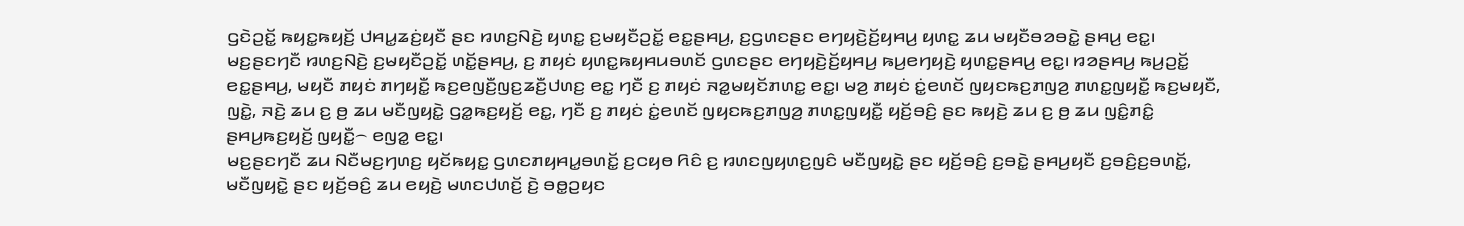ꤞꤢꤧꤑꤢꤩ꤭ ꤒꤟꤢ꤭ꤒꤟꤢꤩ꤬ ꤓꤌꤣ꤭ꤘꤢꤦ꤬ꤟꤢꤪ ꤔꤢ ꤙꤛꤢ꤬ꤡꤢꤧ꤬ ꤟꤛꤢ꤭ ꤢ꤬ꤗꤟꤢꤪꤑꤢꤩ꤭ ꤕꤢ꤭ꤔꤌꤣ꤬, ꤢ꤬ꤞꤛꤢꤔꤢ ꤕꤚꤟꤢꤧ꤬ꤢꤩ꤬ꤟꤌꤣ꤬ ꤟꤛꤢ꤭ ꤘꤣ ꤗꤟꤢꤪꤋꤤꤋꤢꤧ꤭ ꤔꤌꤣ꤬ ꤕꤢ꤭꤯
ꤗꤢ꤬ꤔꤢꤚꤢꤪ ꤙꤛꤢ꤬ꤡꤢꤧ꤬ ꤢ꤬ꤗꤟꤢꤪꤑꤢꤩ꤭ ꤛꤢꤩ꤭ꤔꤌꤣ꤬, ꤢ꤬ ꤊꤟꤢꤦ ꤟꤛꤢ꤭ꤒꤟꤌꤣꤋꤛꤢꤩ ꤞꤛꤢꤔꤢ ꤕꤚꤟꤢꤧ꤬ꤢꤩ꤬ꤟꤌꤣ꤬ ꤒꤣ꤬ꤕꤚꤟꤢꤧ꤬ ꤟꤛꤢ꤭ꤔꤌꤣ꤬ ꤕꤢ꤭꤯ ꤙꤤꤔꤌꤣ꤬ ꤒꤣ꤬ꤑꤢꤩ꤭ ꤕꤢ꤭ꤔꤌꤣ꤬, ꤗꤟꤢꤪ ꤊꤟꤢꤦ ꤊꤚꤟꤢꤪ꤭ ꤒꤢ꤬ꤕꤜꤢꤪ꤬ꤜꤢ꤬ꤘꤢꤪ꤬ꤓꤛꤢ꤬ ꤕꤢ꤭ ꤚꤢꤪ ꤢ꤬ ꤊꤟꤢꤦ ꤏꤤ꤭ꤗꤟꤢꤩꤊꤛꤢ꤭ ꤕꤢ꤭꤯ ꤗꤤ꤬ ꤊꤟꤢꤦ ꤢꤦ꤭ꤕꤛꤢꤩ ꤜꤟꤢꤒꤢ꤬ꤊꤜꤤ꤬ ꤊꤛꤢ꤭ꤜꤟꤢꤪ꤭ ꤒꤢ꤬ꤗꤟꤢꤪ, ꤜꤢꤧ꤭, ꤏꤢꤧ꤬ ꤘꤣ ꤢ꤬ ꤥ꤬ ꤘꤣ ꤗꤢꤪꤜꤟꤢꤧ꤭ ꤞꤤ꤭ꤒꤢ꤬ꤟꤢꤩ꤬ ꤕꤢ꤭, ꤚꤢꤪ ꤢ꤬ ꤊꤟꤢꤦ ꤢꤦ꤭ꤕꤛꤢꤩ ꤜꤟꤢꤒꤢ꤬ꤊꤜꤤ꤬ ꤊꤛꤢ꤭ꤜꤟꤢꤪ꤭ ꤟꤢꤩ꤬ꤋꤢꤨ꤬ ꤔꤢ ꤒꤟꤢꤧ꤬ ꤘꤣ ꤢ꤬ ꤥ꤬ ꤘꤣ ꤜꤢꤨ꤭ꤊꤢꤨ꤭ ꤔꤌꤣ꤬ꤒꤢ꤬ꤟꤢꤩ꤬ ꤜꤟꤢꤪ꤭꤮ ꤕꤜꤤ꤭ ꤕꤢ꤭꤯
ꤗꤢ꤬ꤔꤢꤚꤢꤪ ꤘꤣ ꤡꤢꤪꤗꤢ꤬ꤚꤛꤢ꤬ ꤟꤢꤩꤒꤟꤢ꤭ ꤞꤛꤢꤊꤟꤌꤣ꤭ꤋꤛꤢꤩ꤭ ꤢ꤬ꤍꤟꤥ ꤖꤢꤨ ꤢ꤬ ꤙꤛꤢꤜꤟꤛꤢ꤬ꤜꤢꤨ ꤗꤢꤪꤜꤟꤢꤧ꤭ ꤔꤢ ꤟꤢꤩ꤬ꤋꤢꤨ꤬ ꤢ꤬ꤋꤢꤧ꤭ ꤔꤌꤣ꤬ꤟꤢꤪ ꤢ꤬ꤋꤢꤨ꤬ꤢ꤬ꤋꤛꤢꤩ꤭, ꤗꤢꤪꤜꤟꤢꤧ꤭ ꤔꤢ ꤟꤢꤩ꤬ꤋꤢꤨ꤬ ꤘꤣ ꤕꤟꤢꤧ꤬ ꤗꤛꤢꤓꤛꤢꤩ꤬ ꤢꤧ꤬ ꤋꤥ꤭ꤑꤟꤢ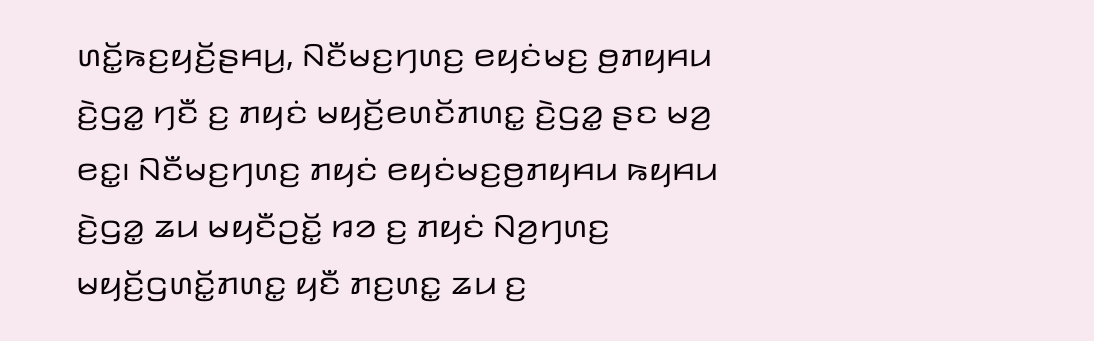ꤛꤢꤩ꤭ꤒꤢ꤬ꤟꤢꤩ꤬ꤔꤌꤣ꤬, ꤡꤢꤪꤗꤢ꤬ꤚꤛꤢ꤬ ꤕꤟꤢꤦꤗꤢ꤬ ꤥ꤬ꤊꤟꤌꤣ ꤢꤧ꤬ꤞꤤ꤭ ꤚꤢꤪ ꤢ꤬ ꤊꤟꤢꤦ ꤗꤟꤢꤩ꤬ꤕꤛꤢꤩꤊꤛꤢ꤭ ꤢꤧ꤬ꤞꤤ꤭ ꤔꤢ ꤗꤤ꤬ ꤕꤢ꤭꤯ ꤡꤢꤪꤗꤢ꤬ꤚꤛꤢ꤬ ꤊꤟꤢꤦ ꤕꤟꤢꤦꤗꤢ꤬ꤥ꤬ꤊꤟꤌꤣ ꤒꤟꤌꤣ ꤢꤧ꤬ꤞꤤ꤭ ꤘꤣ ꤗꤟꤢꤪꤑꤢꤩ꤭ ꤙꤤ ꤢ꤬ ꤊꤟꤢꤦ ꤡꤤ꤬ꤚꤛꤢ꤬ ꤗꤟꤢꤩ꤬ꤞꤛꤢꤩ꤭ꤊꤛꤢ꤭ ꤟꤢꤪ ꤊꤢ꤬ꤛꤢ꤭ ꤘꤣ ꤢ꤬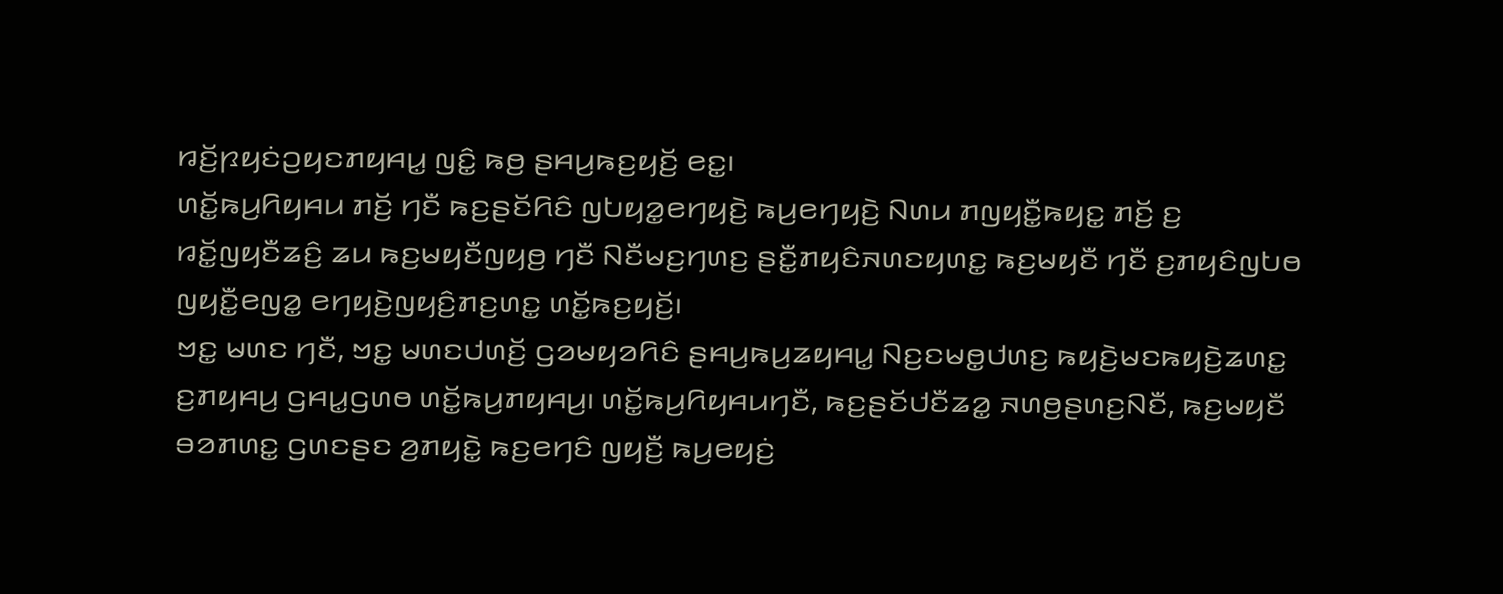ꤙꤢꤩ꤬ꤐꤟꤢꤦꤑꤟꤢꤊꤟꤌꤣ꤭ ꤜꤢꤨ꤭ ꤒꤥ꤬ ꤔꤌꤣ꤬ꤒꤢ꤬ꤟꤢꤩ꤬ ꤕꤢ꤭꤯
ꤛꤢꤩ꤭ꤒꤣ꤬ꤖꤟꤌꤣ ꤊꤢꤩ꤬ ꤚꤢꤪ ꤒꤢ꤬ꤔꤢꤩꤖꤢꤨ ꤜꤝꤟꤤ꤭ꤕꤚꤟꤢꤧ꤬ ꤒꤣ꤬ꤕꤚꤟꤢꤧ꤬ ꤡꤛꤣ ꤊꤜꤟꤢꤪ꤭ꤒꤟꤢ꤭ ꤊꤢꤩ꤬ ꤢ꤬ ꤙꤢꤩ꤭ꤜꤟꤢꤪꤘꤢꤨ꤬ ꤘꤣ ꤒꤢ꤬ꤗꤟꤢꤪꤜꤟꤥ꤬ ꤚꤢꤪ ꤡꤢꤪꤗꤢ꤬ꤚꤛꤢ꤬ ꤔꤢꤪ꤭ꤊꤟꤢꤨꤏꤛꤢꤟꤛꤢ꤭ ꤒꤢ꤬ꤗꤟꤢꤪ ꤚꤢꤪ ꤢ꤬ꤊꤟꤢꤨꤜꤝꤥ ꤜꤟꤢꤪ꤭ꤕꤜꤤ꤭ ꤕꤚꤟꤢꤧ꤬ꤜꤟꤢꤨ꤬ꤊꤢ꤬ꤛꤢ꤭ ꤛꤢꤩ꤭ꤒꤢ꤬ꤟꤢꤩ꤬꤯
ꤠꤢ꤭ ꤗꤛꤢ ꤚꤢꤪ, ꤠꤢ꤭ ꤗꤛꤢꤓꤛꤢꤩ꤬ ꤞꤤꤗꤟꤤꤖꤢꤨ ꤔꤌꤣ꤬ꤒꤣ꤬ꤘꤟꤌꤣ꤭ ꤡꤢ꤬ꤢꤗꤥ꤭ꤓꤛꤢ꤬ ꤒꤟꤢꤧ꤬ꤗꤢꤒꤟꤢꤧ꤬ꤘꤛꤢ꤭ ꤢ꤬ꤊꤟꤌꤣ꤬ ꤞꤌꤣ꤭ꤞꤛꤥ ꤛꤢꤩ꤭ꤒꤣ꤬ꤊꤟꤌꤣ꤬꤯ ꤛꤢꤩ꤭ꤒꤣ꤬ꤖꤟꤌꤣꤚꤢꤪ, ꤒꤢ꤬ꤔꤢꤩꤓꤢꤪꤘꤤ꤭ ꤏꤛꤥ꤬ꤔꤛꤢ꤬ꤡꤢꤪ, ꤒꤢ꤬ꤗꤟꤢꤪ ꤋꤤꤊꤛꤢ꤭ ꤞꤛꤢꤔꤢ ꤤ꤬ꤊꤟꤢꤧ꤭ ꤒꤢ꤬ꤕꤚꤢꤨ ꤜꤟꤢꤪ꤬ ꤒꤣ꤬ꤕꤟꤢꤦ꤬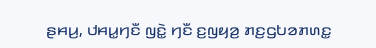ꤔꤌꤣ꤬, ꤓꤌꤣ꤭ꤚꤢꤪ ꤜꤢꤧ꤭ ꤚꤢꤪ ꤢ꤬ꤜꤟꤤ꤬ ꤊꤢ꤬ꤞꤝꤤꤊꤛꤢ꤭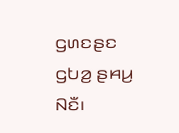ꤞꤛꤢꤔꤢ ꤞꤝꤤ꤬ ꤔꤌꤣ꤬ ꤡꤢꤪ꤯